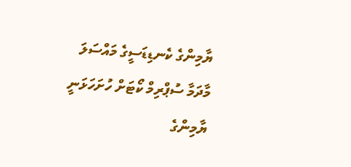ޔާމިންގެ ކެނޑިޑަސީގެ މައްސަލަ މާދަމާ ސުޕްރިމް ކޯޓަށް ހުށަހަޅަނީ
ޔާމިންގެ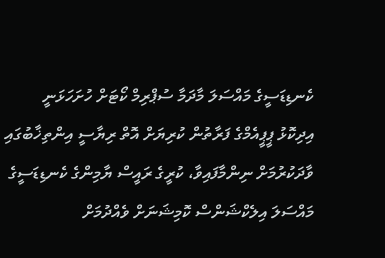ކެނޑިޑަސީގެ މައްސަލަ މާދަމާ ސުޕްރިމް ކޯޓަށް ހުށަހަޅަނީ
އިދިކޮޅު ޕީޕީއެމްގެ ފަރާތުން ކުރިޔަށް އޮތް ރިޔާސީ އިންތިޚާބުގައި ވާދަކުރުމަށް ނިންމާފައިވާ، ކުރީގެ ރައީސް ޔާމިންގެ ކެނޑިޑަސީގެ މައްސަލަ އިލެކްޝަންސް ކޮމިޝަނަށް ވެއްދުމަށް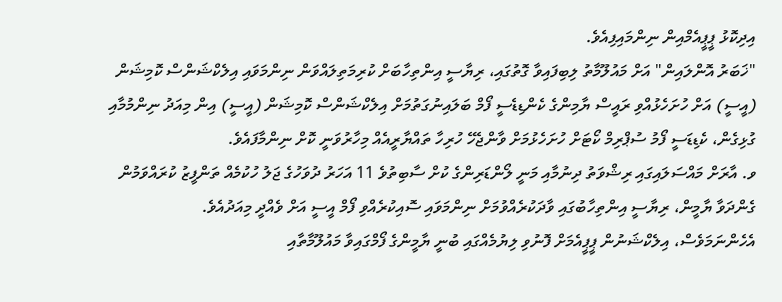އިދިކޮޅު ޕީޕީއެމްއިން ނިންމައިފިއެވެ.
"ޚަބަރު އޮންލައިން" އަށް މައުލޫމާތު ލިބިފައިވާ ގޮތުގައި، ރިޔާސީ އިންތިހާބަށް ކުރިމަތިލައްވަން ނިންމަވައި އިލެކްޝަންސް ކޮމިޝަން (އީސީ) އަށް ހުށަހެޅުއްވި ރައީސް ޔާމިންގެ ކެންޑިޑެސީ ފޯމް ބަލައިނުގަތުމަށް އިލެކްޝަންސް ކޮމިޝަން (އީސީ) އިން މިއަދު ނިންމުމާއި ގުޅިގެން، ކެޑިޑަސީ ފޯމު ސުޕްރިމް ކޯޓަށް ހުށަހެޅުމަށް ވާންޖެހޭ ހުރިހާ ތައްޔާރީއެއް މިހާރުވަނީ ކޮށް ނިންމާފައެވެ.
ވ. އާރަށް މައްސަލައިގައި ރިޝްވަތު ދިނުމާއި މަނީ ލޯންޑަރިންގެ ކުށް ސާބިތުވެ 11 އަހަރު ދުވަހުގެ ޖަލު ހުކުމެއް ތަންފީޒު ކުރައްވަމުން ގެންދަވާ ޔާމީން، ރިޔާސީ އިންތިހާބުގައި ވާދަކުރެއްވުމަށް ނިންމަވައި ސޮއިކުރެއްވި ފޯމް އީސީ އަށް ވެއްދީ މިއަދުއެވެ.
އެހެންނަމަވެސް، އިލެކްޝަނުން ޕީޕީއެމަށް ފޮނުވި ލިޔުމެއްގައި ބުނީ ޔާމީންގެ ފޯމްގައިވާ މައުލޫމާތާއި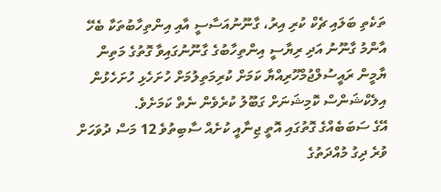ތަކެތި ބަލައި ޗެކް ކުރި އިރު، ގާނޫނުއަސާސީ އާއި އިންތިހާބުތަކާ ބެހޭ އާންމު ގާނޫނު އަދި ރިޔާސީ އިންތިހާބުގެ ގާނޫނުގައިވާ ގޮތުގެ މަތިން ޔާމީން ރައީސުލްޖުމްހޫރިއްޔާ ކަމަށް ކުރިމަތިލުމަށް ހުށަހެޅި ހުށަހެޅުން އިލެކްޝަންސް ކޮމިޝަނަށް ގަބޫލު ކުރެވެން ނެތް ކަމަށެވެ.
އޭގެ ސަބަބެއްގެ ގޮތުގައި އޮތީ ޖިނާއީ ކުށެއް ސާބިތުވެ 12 މަސް ދުވަހަށް ވުރެ ދިގު މުއްދަތުގެ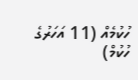ހުކުމެއް (11 އަހަރުގެ ހުކުމް)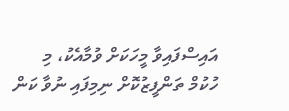އައިސްފައިވާ މީހަކަށް ވުމާއެކު، މި ހުކުމް ތަންފީޒުކޮށް ނިމިފައި ނުވާ ކަން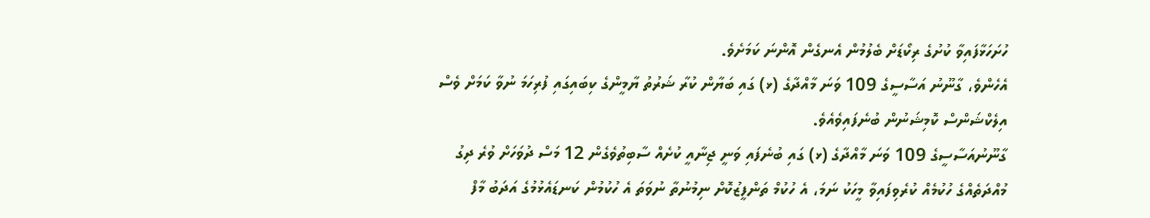ހުށަހަޅާފައިވާ ކުށުގެ ރިކޯޑަށް ބެލުމުން އެނގެން އޮންނަ ކަމަށެވެ.
އެހެންވެ، ގާނޫނު އަސާސީގެ 109 ވަނަ މާއްދާގެ (ޅ) ގައި ބަޔާން ކުރާ ޝަރުތު ޔާމީންގެ ކިބައިގައި ފުރިހަމަ ނުވާ ކަމަށް ވެސް އިލެކްޝަންސް ކޮމިޝަނުން ބުނެފައިވެއެވެ.
ގާނޫނުއަސާސީގެ 109 ވަނަ މާއްދާގެ (ޅ) ގައި ބުނެފައި ވަނީ ޖިނާއީ ކުށެއް ސާބިތުވެގެން 12 މަސް ދުވަހަށް ވުރެ ދިގު މުއްދަތެއްގެ ހުކުމެއް ކުރެވިފައިވާ މީހަކު ނަމަ، އެ ހުކުމް ތަންފީޒުކޮށް ނިމުނުތާ ނުވަތަ އެ ހުކުމުން ކަނޑައެޅުމުގެ އަދަބު މާފް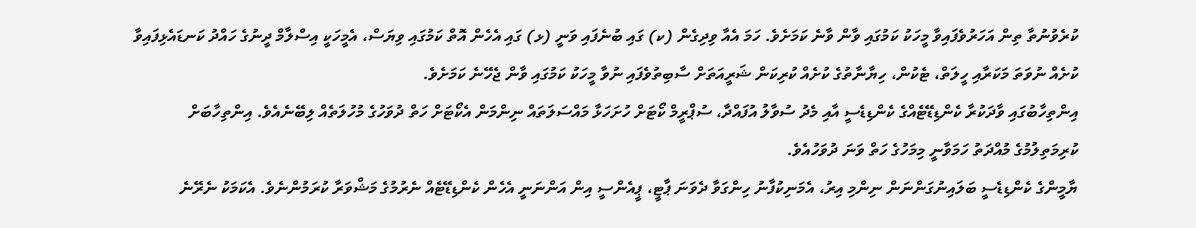ކުރެވުނުތާ ތިން އަހަރުވެފައިވާ މީހަކު ކަމުގައި ވާން ވާނެ ކަމަށެވެ. ހަމަ އެއާ ވިދިގެން (ކ) ގައި ބުނެފައި ވަނީ (ޅ) ގައި އެހެން އޮތް ކަމުގައި ވިޔަސް، އެމީހަކީ އިސްލާމް ދީނުގެ ހައްދު ކަނޑައެޅިފައިވާ ކުށެއް ނުވަތަ މަކަރާއި ހީލަތް، ޓެކުން، ހިޔާނާތުގެ ކުށެއް ކުރިކަން ޝަރީއަތަށް ސާބިތުވެފައި ނުވާ މީހަކު ކަމުގައި ވާން ޖެހޭނެ ކަމަށެވެ.
އިންތިހާބުގައި ވާދަކުރާ ކެންޑިޑޭޓެއްގެ ކެންޑިޑެސީ އާއި މެދު ސުވާލު އުފައްދާ، ސުޕްރީމް ކޯޓަށް ހުށަހަޅާ މައްސަލަތައް ނިންމަން އެކޯޓަށް ހަތް ދުވަހުގެ މުހުލަތެއް ލިބޭނެއެވެ. އިންތިހާބަށް ކުރިމަތިލުމުގެ މުއްދަތު ހަމަވާނީ މިމަހުގެ ހަތް ވަނަ ދުވަހުއެވެ.
ޔާމީންގެ ކެންޑިޑެސީ ބަލައިނުގަންނަން ނިންމި އިރު، އެމަނިކުފާނު ހިންގަވާ ދެވަނަ ޕާޓީ، ޕީއެންސީ އިން އަންނަނީ އެހެން ކެންޑިޑޭޓެއް ނެރުމުގެ މަޝްވަރާ ކުރަމުންނެވެ. އެކަމަކު ނެރޭނެ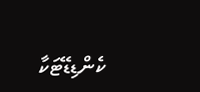ކެންޑިޑޭޓަކާ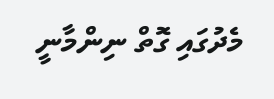މެދުގައި ގޮތް ނިންމާނީ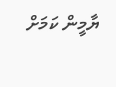ޔާމީން ކަމަށް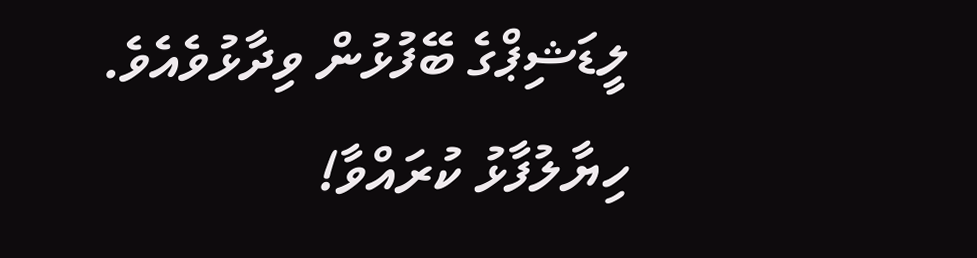ލީޑަޝިޕްގެ ބޭފުޅުން ވިދާޅުވެއެވެ.
ހިޔާލުފާޅު ކުރައްވާ!